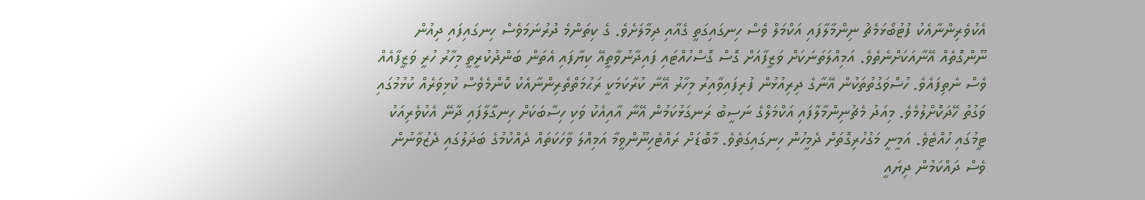އެކުވެރިންނާއެކު ފުޓުބޯޅަމެޗު ނިންމާލާފައި އަކްމަލް ވެސް ހިނގައިގަތީ ގެއާއި ދިމާލަށެވެ. ގެ ކިތަންމެ ދުރުނަމަވެސް ހިނގައިފައި ދިއުން ނޫންގޮތެއް އޭނާއަކަށްނެތެވެ. އަމިއްލަތަނަކަށް ވަޒީފާއަށް ގޮސް ގޮސްހުއްޓައި ފައިދާނުވާތީއޭ ކިޔާފައި އެތަން ބަންދުކުރީތީ މިހާރު ހުރީ ވަޒީފާއެއް ވެސް ނެތިފައެވެ. ހުސްވަގުތުތަކުން އޭނާގެ ދިރިއުޅުން ފުރިފައިވާއިރު މިހާރު އޭނާ ކުރާކަމަކީ ރަޙުމަތްތެރިންނާއެކު ކޮންމެވެސް ކުޅިވަރެއް ކުޅުމުގައި ވަގުތު ހޭދަކޮށްލުމެވެ. މިއަދު މެޗުނިންމާލާފައި އަކްމަލްގެ ނަސީބު ރަނގަޅުކަމުން އޭނާ އާއިއެކު ވަކި ހިސާބަކަށް ހިނގާލާފައި ދާނޭ އެކުވެރިއަކު ޓީމުގައި ހުއްޓެވެ. އަމީނީ މަގުހުރިގޮތަށް ދެމީހުން ހިނގައިގަތެވެ. މާބޮޑަށް ރައްޓެހިނޫންވީމާ އަމިއްލަ ވާހަކަތައް ދެއްކުމުގެ ބަދަލުގައި ދެޒުވާނުން ވެސް ދައްކަމުން ދިޔައީ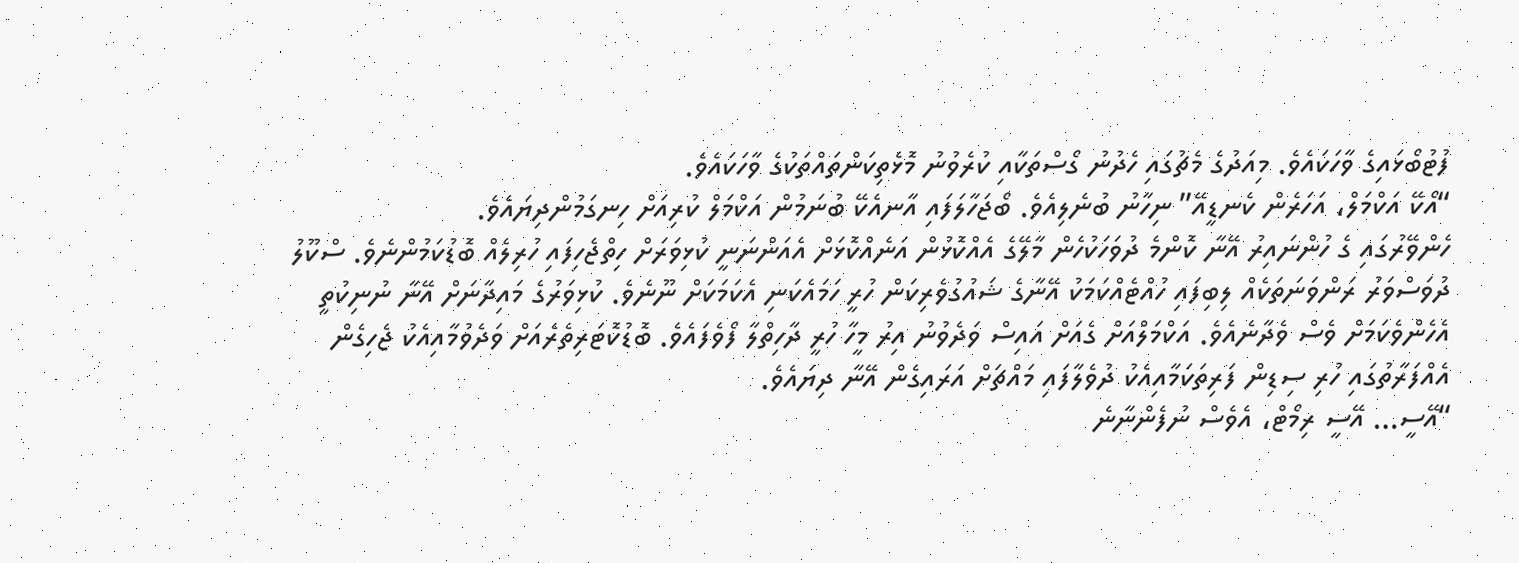ފުޓުބޯޅައިގެ ވާހަކައެވެ. މިއަދުގެ މެޗުގައި ހެދުނު ގޯސްތަކާއި ކުރެވުނު މޮޅެތިކަންތައްތަކުގެ ވާހަކައެވެ.
“އޯކޭ އަކްމަލް، އަހަރެން ކެނޑީއޭ” ނިހާނު ބުނެލިއެވެ. ބޯޖަހާލަފައި އާނއެކޭ ބުނަމުން އަކްމަލް ކުރިއަށް ހިނގަމުންދިޔައެވެ.
ހެންވޭރުގައި ގެ ހުންނައިރު އޭނާ ކޮންމެ ދުވަހަކުހެން މާލޭގެ އެއްކޮޅުން އަނެއްކޮޅަށް އެއަންނަނީ ކުޅިވަރަށް ހިތްޖެހިފައި ހުރިލެއް ބޮޑުކަމުންނެވެ. ސްކޫލު ދުވަސްވަރު ރަންވަނަތަކެއް ލިބިފައި ހުއްޓެއްކަމަކު އޭނާގެ ޝައުގުވެރިކަން ހުރީ ހަމައެކަނި އެކަމަކަށް ނޫނެވެ. ކުޅިވަރުގެ މައިދާނަށް އޭނާ ނުނިކުތީ އެހެންވެކަމަށް ވެސް ވެދާނެއެވެ. އަކްމަލްއަށް ގެއަށް އައިސް ވަދެވުނު އިރު މީހާ ހުރީ ދާހިތްލާ ފޯވެފައެވެ. ބޮޑުކޮޓަރިތެރެއަށް ވަދެވުމާއިއެކު ޖެހިގެން އެއްފަރާތުގައި ހުރި ސިޑިން ފަރިތަކަމާއިއެކު ދުވެލާފައި މައްޗަށް އަރައިގެން އޭނާ ދިޔައެވެ.
“އޭސީ… އޭސީ ރިމޯޓް، އެވެސް ނުފެންނާނެ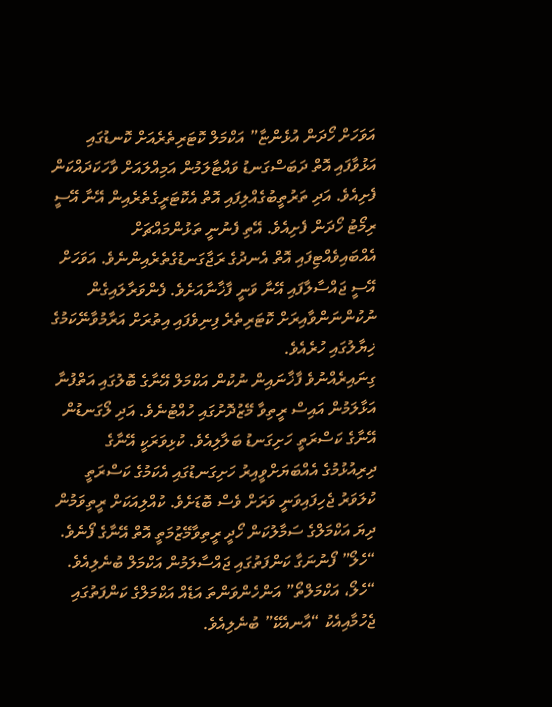އަވަހަށް ހޯދަން އުޅެންޏާ” އަކްމަލް ކޮޓަރިތެރެއަށް ކޮނޑުގައި އަޅުވާފައި އޮތް ދަބަސްގަނޑު ވައްޓާލަމުން އަމިއްލައަށް ވާހަކަދައްކަން ފެށިއެވެ. އަދި ތަރުތީބުގެއްލިފައި އޮތް އެކޮޓަރީގެތެރެއިން އޭނާ އޭސީ ރިމޯޓު ހޯދަން ފެށިއެވެ. އޭތި ފެނުނީ ތަޅުންމައްޗަށް އެއްބައިވެއްޓިފައި އޮތް އެނދުގެ ރަޖާގަނޑުގެތެރެއިންނެވެ. އަވަހަށް އޭސީ ޖައްސާލާފައި އޭނާ ވަނީ ފާޚާނާއަށެވެ. ފެންވަރާލައިގެން ނުކުންނަންވާއިރަށް ކޮޓަރިތެރެ ފިނިވެފައި އިތުރަށް އަރާމުވާނޭކަމުގެ ޚިޔާލުގައި ހުރެއެވެ.
ގިނައިރެއްނުވެ ފާޚާނައިން ނުކުން އަކްމަލް އޭނާގެ ބޮލުގައި އަތްފުނާ އަޅާލަމުން އައިސް ރީތިވާ މޭޒުދޮށުގައި ހުއްޓުނެވެ. އަދި ލޯގަނޑުން އޭނާގެ ކަސްރަތީ ހަށިގަނޑު ބަލާލިއެވެ. ކުޅިވަރަކީ އޭނާގެ ދިރިއުޅުމުގެ އެއްބަޔަށްވީއިރު ހަށިގަނޑުގައި އެކަމުގެ ކަސްރަތީ ކުލަވަރު ޖެހިފައިވަނީ ވަރަށް ވެސް ބޮޑަށެވެ. ކުއްލިއަކަށް ރީތިވަމުން ދިޔަ އަކްމަލްގެ ސަމާލުކަން ހޯދީ ރީތިވާމޭޒުމަތީ އޮތް އޭނާގެ ފޯނެވެ.
“ހެލޯ” ފޯނުނަގާ ކަންފަތުގައި ޖައްސާލަމުން އަކްމަލް ބުނެލިއެވެ.
“ހެލޯ، އަކްމަލްތޯ” އަންހެންވަންތަ އަޑެއް އަކްމަލްގެ ކަންފަތުގައި ޖެހުމާއިއެކު “އާނއެކޭ” ބުނެލިއެވެ.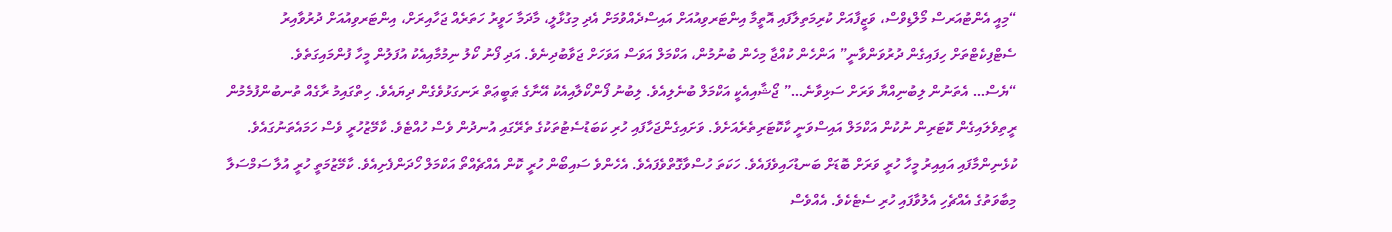“މިއީ އެންޓުއަރސް މޯލްޑިވްސް، ވަޒީފާއަށް ކުރިމަތިލާފައި އޮތީމާ އިންޓަރވިއުއަށް އައިސްދެއްވުމަށް އެދި މިގުޅާލީ، މާދަމާ ހަވީރު ހަތަރެއް ޖަހާއިރަށް، އިންޓަރވިއުއަށް ދުރުވާއިރު ސެޓްފިކެޓްތަށް ހިފައިގެން ދުރުވަންވާނީ” އަންހެން ކުއްޖާ މިހެން ބުނުމުން، އަކްމަލް އަވަސް އަވަހަށް ޖަވާބުދިނެވެ. އަދި ފޯނު ކޯލު ނިމުމާއިއެކު އުފަލުން މީހާ ފުންމައިގަތެވެ.
“ޔެސް… އެތަނުން ލިބުނިއްޔާ ވަރަށް ސަޅިވާނެ…” ޖޯޝާއިއެކީ އަކްމަލް ބުނެލިއެވެ. ލިބުނު ފޯންކޯލާއިއެކު އޭނާގެ ޠަބީޢަތް ރަނގަޅުވެގެން ދިޔައެވެ. ހިތްގައިމު ރާގެއް ތުނބުންފުމެމުން ރީތިވެލައިގެން ކޮޓަރިން ނުކުން އަކްމަލް އައިސްވަނީ ކާކޮޓަރިތެރެއަށެވެ. ވަށައިގެންޖަހާފައި ހުރި ކަބަޑުސެޓުތަކުގެ ތެރޭގައި އުނދުން ވެސް ހުއްޓެވެ. ކާމޭޒުހުރީ ވެސް ހަމައެތަނުގައެވެ. ކުޅެނިންމާފައި އައިއިރު މީހާ ހުރީ ވަރަށް ބޮޑަށް ބަނޑުހައިވެފައެވެ. ހަކަތަ ހުސްވާގޮތްވެފައެވެ. އެހެންވެ ސައިބޯން ހުރީ ކޮން އެއްޗެއްތޯ އަކްމަލް ހޯދަންފެށިއެވެ. ކާމޭޒުމަތީ ހުރީ އުލާ ސަމްސަލާ މިބާވަތުގެ އެއްޗެހި އެލުވާފައި ހުރި ސެޓެކެވެ. އެއްވެސް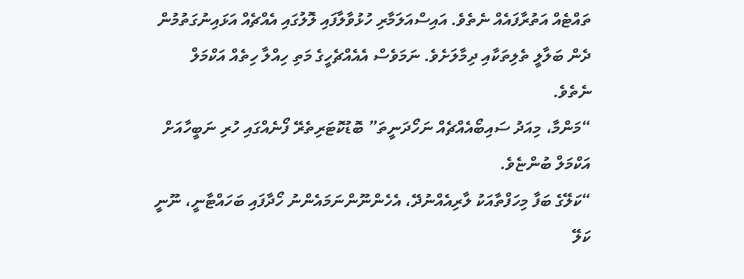ތައްޓެއް އަތުރާފައެއް ނެތެވެ. އައިސްއަލަމާރި ހުޅުވާލާފައި ލޮލުގައި އެއްޗެއް އަޅައިނުގަތުމުން ދެން ބަލާލީ ތެލިތަކާއި ދިމާލަށެވެ. ނަމަވެސް އެއެއްޗެހީގެ މަތި ހިއްލާ ހިތެއް އަކްމަލް ނެތެވެ.
“މަންމާ، މިއަދު ސައިބޯއެއްޗެއް ނަހޯދަނީތަ” ބޮޑުކޮޓަރިތެރޭ ފޯނެއްގައި ހުރި ނަބީހާއަށް އަކްމަލް ބުންޏެވެ.
“ކަލޭގެ ބަފާ މިހަފްތާއަކު ލާރިއެއްނުދޭ، އެހެންނޫންނަމައެންނު ހޯދާފައި ބަހައްޓާނީ، ނޫނީ ކަލޭ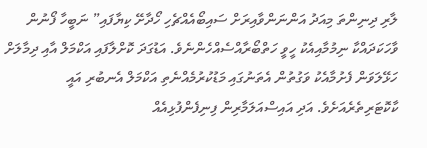ލާރި ދިނިންތަ މިއަދު އަންނަންވާއިރަށް ސައިބޯއެއްޗެހި ހޯދާށޭ ކިޔާފައި” ނަބީހާ ފޯނުން ވާހަކަދައްކާ ނިމުމާއިއެކު ހީވީ ހަތްބޯރާއްސެއްހެންނެވެ. އަޑުގަދަ ކޮށްލާފައި އަކްމަލް އާއި ދިމާލަށް ހަޅޭލަވަން ފެށުމާއެކު ވަގުތުން އެތަނުގައި މަޑުކުރުމެއްނެތި އަކްމަލް އެނބުރި އައީ ކާކޮޓަރިތެރެއަށެވެ. އަދި އައިސްއަލަމާރިން ފިނިފެންފުޅިއެއް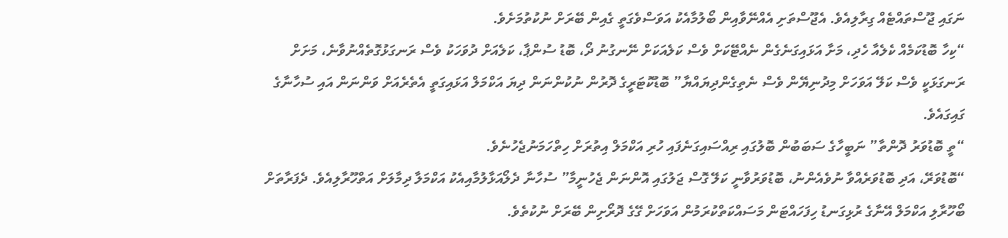ނަގައި ޖޫސްތައްޓެއް ގިރާލިއެވެ. އެޖޫސްތަށި އެއްނޭވާއިން ބޯލުމާއެކު އަވަސްވެގަތީ ގެއިން ބޭރަށް ނުކުތުމަށެވެ.
“ކިހާ ބޮޑުކަމެއް ކެލެއާ ހެދި، މަށާ އަޅައިގަނެގެން ނެއްޓޭކަށް ވެސް ކަލެއަކަށް ނޭނގުނު ދޯ، ބޮޑު ސުންޕާ، ކަލެއަށް ދުވަހަކު ވެސް ރަނގަޅުގޮތެއްނުވާނެ، މަށަށް ރަނގަޅަކީ ވެސް ކަލޭ އަވަހަށް މިދުނިޔޭން ވެސް ނެތިގެންދިޔައްޔާ” ބޮޑުކޮޓަރީގެ ދޮރުން ނުކުންނަން ދިޔަ އަކްމަލް އަޅައިގަތީ އެތެރެއަށް ވަންނަން އައި ސުހާނާގެ ގައިގައެވެ.
“ތީ ބޮޑުވަރު ދޮންތާ” ނަބީހާގެ ސަބަބުން ބޮލުގައި ރިއްސައިގަނެފައި ހުރި އަކްމަލް އިތުރަށް ހިތްހަމަނުޖެހުނެވެ.
“ބޮޑުވަރޭ، އަދި ބޮޑުވަރެއްވާ ނުވެއެންނު، ބޮޑުވަރުވާނީ ކަލޭ ގޮސް ޖަލުގައި އޮންނަން ޖެހުނީމާ” ސުހާނާ ދެލޯއަޅާލުމާއިއެކު އަކްމަލާ ދިމާލަށް އަތްހޫރާލިއެވެ. ދެފަރާތަށް ބޯހޫރާލި އަކްމަލް އޭނާގެ ރުޅިގަނޑު ހިފަހައްޓަން މަސައްކަތްކުރަމުން އަވަހަށް ގޭގެ ދޮރޯށިން ބޭރަށް ނުކުތެވެ.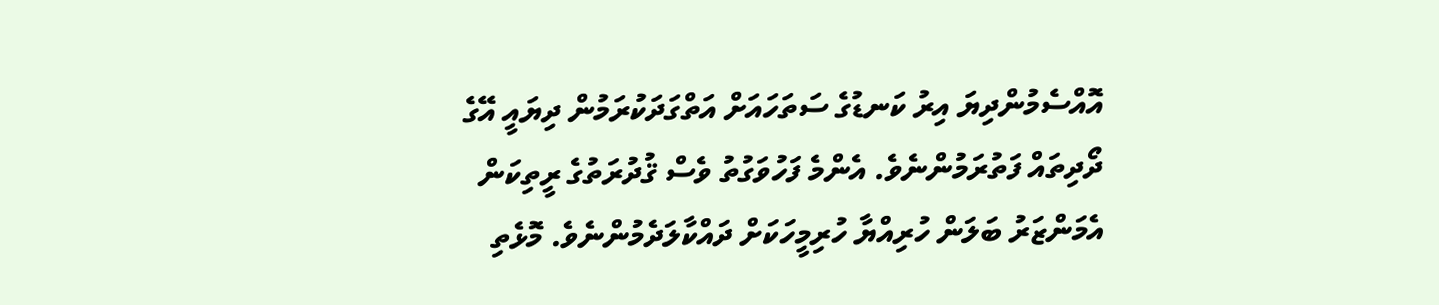އޮއްސެމުންދިޔަ އިރު ކަނޑުގެ ސަތަހައަށް އަތްގަދަކުރަމުން ދިޔައީ އޭގެ ދޯދިތައް ފަތުރަމުންނެވެ. އެންމެ ފަހުވަގުތު ވެސް ޤުދުރަތުގެ ރީތިކަން އެމަންޒަރު ބަލަން ހުރިއްޔާ ހުރިމީހަކަށް ދައްކާލަދެމުންނެވެ. މޮޅެތި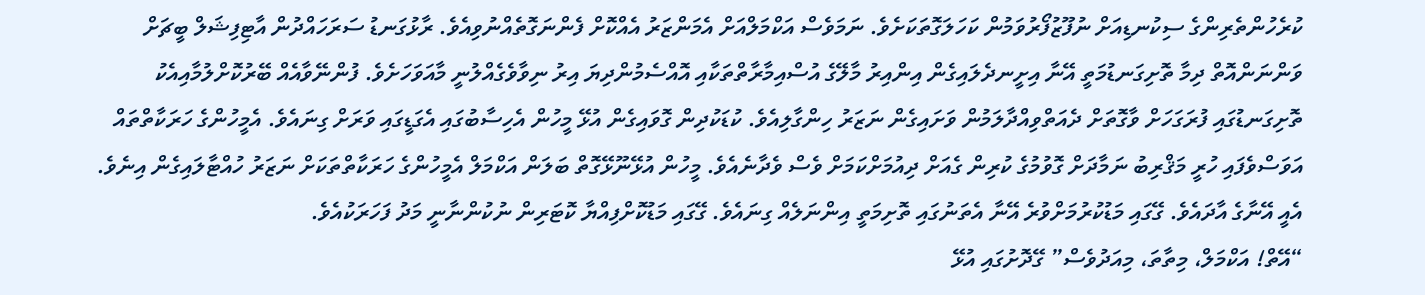ކުރެހުންތެރިންގެ ސިކުނޑިއަށް ނުފޫޒުފޯރުވަމުން ކަހަލަގޮތަކަށެވެ. ނަމަވެސް އަކްމަލްއަށް އެމަންޒަރު އެއްކޮށް ފެންނަގޮތެއްނުވިއެވެ. ރާޅުގަނޑު ސަރަހައްދުން އާޓިފިޝަލް ބީޗަށް ވަންނަންއޮތް ދިމާ ތޮށިގަނޑުމަތީ އޭނާ އިށީނދެލައިގެން އިންއިރު މާލޭގެ އުސްއިމާރާތްތަކާއި އޮއްސެމުންދިޔަ އިރު ނިވާވެގެއްލުނީ މާއަވަހަށެވެ. ފުންނޭވާއެއް ބޭރުކޮށްލުމާއިއެކު ތޮށިގަނޑުގައި ފުރަގަހަށް ވާގޮތަށް ދެއަތްވިއްދާލަމުން ވަށައިގެން ނަޒަރު ހިންގާލިއެވެ. ކުޑަކުދިން ގޮވައިގެން އުޅޭ މީހުން އެހިސާބުގައި އެގަޑީގައި ވަރަށް ގިނައެވެ. އެމީހުންގެ ހަރަކާތްތައް އަވަސްވެފައި ހުރީ މަޤްރިބު ނަމާދަށް ގޮވުމުގެ ކުރިން ގެއަށް ދިއުމަށްކަމަށް ވެސް ވެދާނެއެވެ. މީހުން އުޅޭނޫޅޭގޮތް ބަލަން އަކްމަލް އެމީހުންގެ ހަރަކާތްތަކަށް ނަޒަރު ހުއްޓާލައިގެން އިނެވެ. އެއީ އޭނާގެ އާދައެވެ. ގޭގައި މަޑުކުރުމަށްވުރެ އޭނާ އެތަނުގައި ތޮށިމަތީ އިންނަލެއް ގިނައެވެ. ގޭގައި މަޑުކޮށްފިއްޔާ ކޮޓަރިން ނުކުންނާނީ މަދު ފަހަރަކުއެވެ.
“އޭތް! އަކްމަލް، މިތާތަ، މިއަދުވެސް” ގޭދޮށުގައި އުޅޭ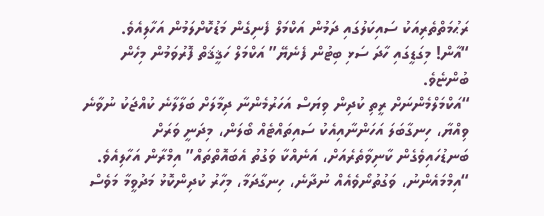ރަޙުމަތްތެރިއަކު ސައިކަލުގައި ދަމުން އަކްމަލް ފެނިގެން މަޑުކޮށްލަމުން އަހާލިއެވެ.
“އާން! މިގަޑީގައި ހާދަ ސަޅި ބިޓުން ފެނެޔޭ” އަކްމަލް ހަޤީޤަތް ފޮރުވަމުން މިހެން ބުންޏެވެ.
“އަކްމަލްމެންނަށް ރީތި ކުދިން ވިޔަސް އަހަރުމެންނާ ދިމާލަށް ބަލާލާނެ ކުއްޖަކު ނުވާނެ ވިއްޔާ، ހިނގާބަލަ އަހަންނާއިއެކު ސައިތައްޓެއް ބޯލަން، މިދަނީ ވަރަށް ބަނޑުހައިވެގެން ކާނިވާތެރެއަށް، އަނެއްކާ ވަގުތު އެބައޮތްތައް” އިމްރާން އަހާލިއެވެ.
“އިމްމައެންނު، ވަގުތުނޯވެއެއް ނުދާނެ، ހިނގާދަމާ، މިހާރު ކުދިންކޮޅު މަދުވީމާ މަވެސް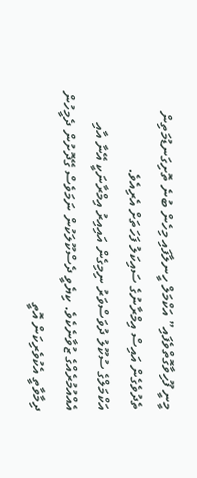މީނީ ފޫހިވާގޮތްވެފައި” އަކްމަލް ހީނލާފައި މިހެން ބުނެ ތޮށިގަނޑުމަތިން ތެދުވެގެން އައިސް އިމްރާނުގެ ސައިކަލު ފަހަތަށް އެރިއެވެ.
އަކްމަލްގެ ސުކޫލު ދުވަސްވަރު ނިމިގެން އައިއިރު އިމްރާނަކީ އޭނާ އާއި އެއްއުމުރެއްގެ ޒުވާނެކެވެ. ކިޔެވީ ދެސްކޫލަކުން ނަމަވެސް ގޭދޮށުން ދެމީހުން ދިމާވާތީ އެކުވެރިކަން އޮތީ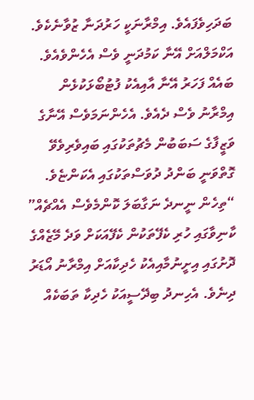ބަދަހިވެފައެވެ. އިމްރާނަކީ ހަރުދަނާ ޒުވާނެކެވެ. އަކްމަލްއަށް އޭނާ ކަމުދަނީ ވެސް އެހެންވެއެވެ. ބައެއް ފަހަރު އޭނާ އާއިއެކު ފުޓުބޯޅަކުޅެން އިމްރާނު ވެސް ދެއެވެ. އެހެންނަމަވެސް އޭނާގެ ވަޒީފާގެ ސަބަބުން މެޗުތަކުގައި ބައިވެރިވެވޭ ގޮތްވަނީ ބަންދު ދުވަސްތަކުގައި އެކަންޏެވެ.
“ތިހެން ނީނދެ ނަގާބަލަ ކޮންމެވެސް އެއްޗެއް” ކާނިވާގައި ހުރި ކެފޭތަކުން ކެފޭއަކަށް ވަދެ މޭޒެއްގެ ދޮށުގައި އިށީނުމާއިއެކު ހެދިކާއަށް އިމްރާނު އޯޑަރު ދިނެވެ. އެހިނދު ބިދޭސީއަކު ހެދިކާ ތަބަކެއް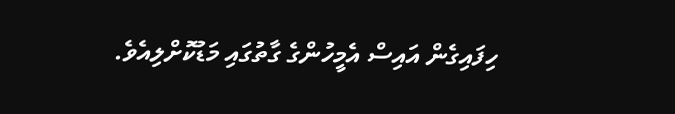ހިފައިގެން އައިސް އެމީހުންގެ ގާތުގައި މަޑުކޮށްލިއެވެ.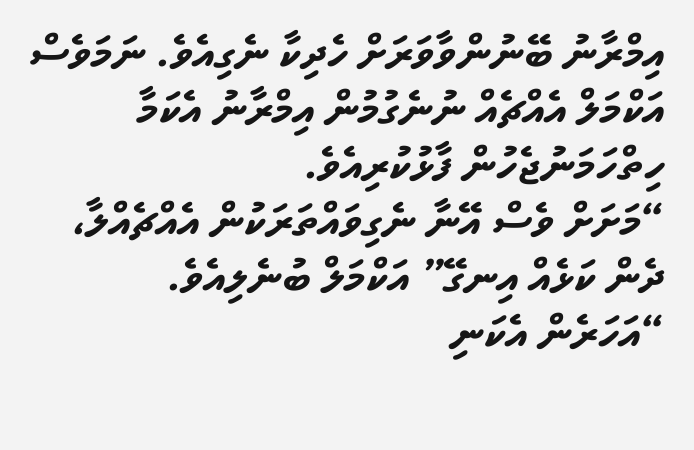އިމްރާނު ބޭނުންވާވަރަށް ހެދިކާ ނެގިއެވެ. ނަމަވެސް އަކްމަލް އެއްޗެއް ނުނެގުމުން އިމްރާނު އެކަމާ ހިތްހަމަނުޖެހުން ފާޅުކުރިއެވެ.
“މަށަށް ވެސް އޭނާ ނެގިވައްތަރަކުން އެއްޗެއްލާ، ދެން ކަޅެއް އިނގޭ” އަކްމަލް ބުނެލިއެވެ.
“އަހަރެން އެކަނި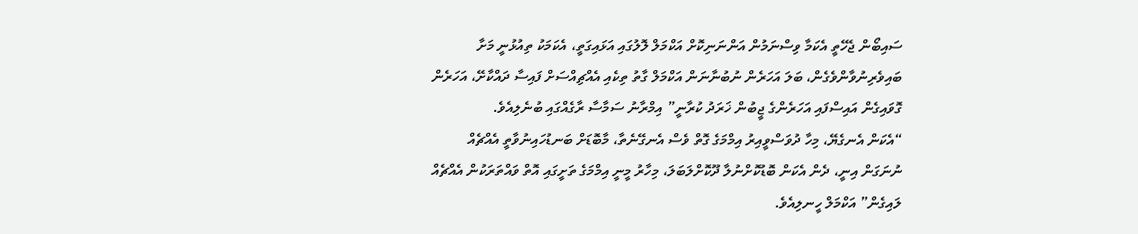ސައިބޯން ޖެހޭތީ އެކަމާ ވިސްނަމުން އަންނަނިކޮށް އަކްމަލް ލޮލުގައި އަޅައިގަތީ، އެކަމަކު ތިއުޅުނީ މަށާ ބައިވެރިނުވާންވެގެން، ބަލަ އަހަރެން ނުބުނާނަން އަކްމަލް ގާތު ތިކެއި އެއްޗިއްސަށް ފައިސާ ދައްކާށޭ، އަހަރެން ގޮވައިގެން އައިސްފައި އަހަރެންގެ ޖީބުން ޚަރަދު ކުރާނީ” އިމްރާނު ސަމާސާ ރާގެއްގައި ބުނެލިއެވެ.
“އެކަން އެނގެޔޭ، މިހާ ދުވަސްވީއިރު އިމްމަގެ ގޮތް ވެސް އެނގޭނެތާ، މާބޮޑަށް ބަނޑުހައިނުވާތީ އެއްޗެއް ނުނަގަން އިނީ، ދެން އެކަން ބޮޑުކޮށްނުލާ ދޫކޮށްލަބަލަ، މިހާރު މީނީ އިމްމަގެ ތަށީގައި އޮތް ވައްތަރަކުން އެއްޗެއް ލައިގެން” އަކްމަލް ހީނލިއެވެ.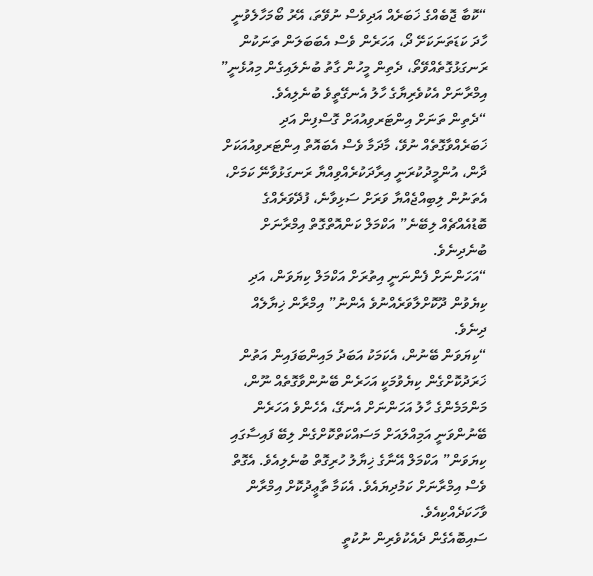“ކޮބާ ޖޮބެއްގެ ޚަބަރެއް އަދިވެސް ނުވޭތަ، އޭރު ބޯމަހާލެވުނީ ހާދަ ކަޑަތަނަކަށޭ ދޯ، އަހަރެން ވެސް އެބަބަލަން ތަނަކުން ރަނގަޅުގޮތެއްވޭތޯ، ދެތިން މީހުން ގާތު ބުނެލައިގެން މިއުޅެނީ” އިމްރާނަށް އެކުވެރިޔާގެ ހާލު އެނގޭތީވެ ބުނެލިއެވެ.
“ދެތިން ތަނަށް އިންޓަރވިއުއަށް ގޮސްފިން އަދި ޚަބަރެއްވާގޮތެއް ނުވޭ، މާދަމާ ވެސް އެބައޮތް އިންޓަރވިއުއަކަށް ދާން، އުންމީދުކުރަނީ އިރާދަކުރެއްވިއްޔާ ރަނގަޅުވާނޭ ކަމަށް، އެތަނުން ލިބިއްޖެއްޔާ ވަރަށް ސަޅިވާނެ، ފުދޭވަރެއްގެ ބޮޑުއެއްޗެއް ލިބޭނެ” އަކްމަލް ކަންއޮތްގޮތް އިމްރާނަށް ބުނެދިނެވެ.
“އަހަންނަށް ފެންނަނީ އިތުރަށް އަކްމަލް ކިޔަވަން، އަދި ކިޔެވުން ދޫކޮށްލާވަރެއްނުވެ އެންނު” އިމްރާން ޚިޔާލެއް ދިނެވެ.
“ކިޔަވަން ބޭނުން، އެކަމަކު އަބަދު މައިންބަފައިން އަތުން ޚަރަދުކޮށްގެން ކިޔެވުމަކީ އަހަރެން ބޭނުންވާގޮތެއް ނޫން، މަންމަމެންގެ ހާލު އަހަންނަށް އެނގޭ، އެހެންވެ އަހަރެން ބޭނުންވަނީ އަމިއްލައަށް މަސައްކަތްކޮށްގެން ލިބޭ ފައިސާގައި ކިޔަވަން” އަކްމަލް އޭނާގެ ޚިޔާލު ހުރިގޮތް ބުނެލިއެވެ. އެގޮތް ވެސް އިމްރާނަށް ކަމުދިޔައެވެ. އެކަމާ ތާޢީދުކޮށް އިމްރާން ވާހަކަދެއްކިއެވެ.
ސައިބޮއެގެން ދެއެކުވެރިން ނުކުތީ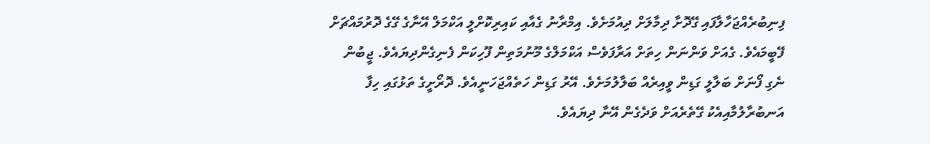ފިނިބުރެއްޖަހާލާފައި ގޭދޮށާ ދިމާލަށް ދިއުމަށެވެ. އިމްރާނު ގެއާއި ކައިރިކޮށްލީ އަކްމަލް އޭނާގެ ގޭގެ ދޮރުމައްޗަށް ފޭބީމައެވެ. ގެއަށް ވަންނަން ހިތަށް އަރާފަވެސް އަކްމަލްގެ މޫނުމަތިން ފޫހިކަން ފެނިގެންދިޔައެވެ. ޖީބުން ނެގި ފޯނަށް ބަލާލީ ގަޑިން ވީއިރެއް ބަލާލުމަށެވެ. އޭރު ގަޑިން ހަތެއްޖަހަނީއެވެ. ދޮރޯށީގެ ތަޅުގައި ހިފާ އަނބުރާލުމާއިއެކު ގޭތެރެއަށް ވަދެގެން އޭނާ ދިޔައެވެ.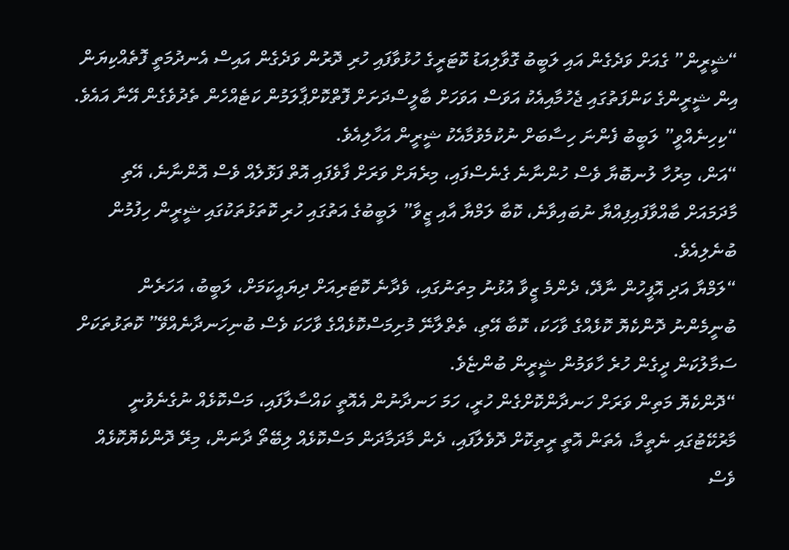“ޝީރީން” ގެއަށް ވަދެގެން އައި ލަބީބު ގޮވާލިއަޑު ކޮޓަރީގެ ހުޅުވާފައި ހުރި ދޮރުން ވަދެގެން އައިސް އެނދުމަތީ ފޮތެއްކިޔަން އިން ޝީރީންގެ ކަންފަތުގައި ޖެހުމާއިއެކު އަވަސް އަވަހަށް ބާލީސްދަށަށް ފޮތްކޮށްޕާލަމުން ކަޓެއްހެން ތެދުވެގެން އޭނާ އައެވެ.
“ކިހިނެއްވީ” ލަބީބު ފެންނަ ހިސާބަށް ނުކުމެވުމާއެކު ޝީރީން އަހާލިއެވެ.
“އަން، މިރުހާ ލުނބޮޔާ ވެސް ހުންނާނެ ގެނެސްފައި، މިރެޔަށް ވަރަށް ފާވެފައި އޮތް ފަޅޮލެއް ވެސް އޮންނާނެ، އޭތި މާދަމައަށް ބާއްވާފައިފިއްޔާ ނުބައިވާނެ، ކޮބާ ލަމްޔާ އާއި ޒީވާ” ލަބީބުގެ އަތުގައި ހުރި ކޮތަޅުތަކުގައި ޝީރީން ހިފުމުން ބުނެލިއެވެ.
“ލަމްޔާ އަދި އޮފީހުން ނާދޭ، ދެންމެ ޒީވާ އުޅުނު މިތަނުގައި، ވެދާނެ ކޮޓަރިއަށް ދިޔައީކަމަށް، ލަބީބު، އަހަރެން ބުނީމެންނު ދޮންކެޔޮ ކޮޅެއްގެ ވާހަކަ، ކޮބާ އޭތި، ތެތްލާނޭ މުށިމަސްކޮޅެއްގެ ވާހަކަ ވެސް ބުނިހަނދާނެއްވޭ” ކޮތަޅުތަކަށް ސަމާލުކަން ދީގެން ހުރެ ހާވަމުން ޝީރީން ބުންޏެވެ.
“ދޮންކެޔޮ މަތިން ވަރަށް ހަނދާންކޮށްގެން ހުރީ، ހަމަ ހަނދާނުން އެއޮތީ ކައްސާލާފައި، މަސްކޮޅެއް ނުގެނެވުނީ މާރުކޭޓުގައި ނެތީމާ، އެތަން އޮތީ ރީތިކޮށް ދޮވެލާފައި، ދެން މާދަމާދަން މަސްކޮޅެއް ލިބޭތޯ ދާނަން، މިރޭ ދޮންކެޔޮކޮޅެއް ވެސް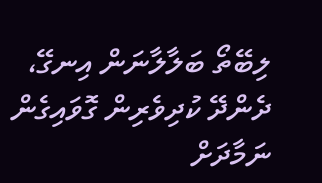ލިބޭތޯ ބަލާލާނަން އިނގޭ، ދެންދޭ ކުދިވެރިން ގޮވައިގެން ނަމާދަށް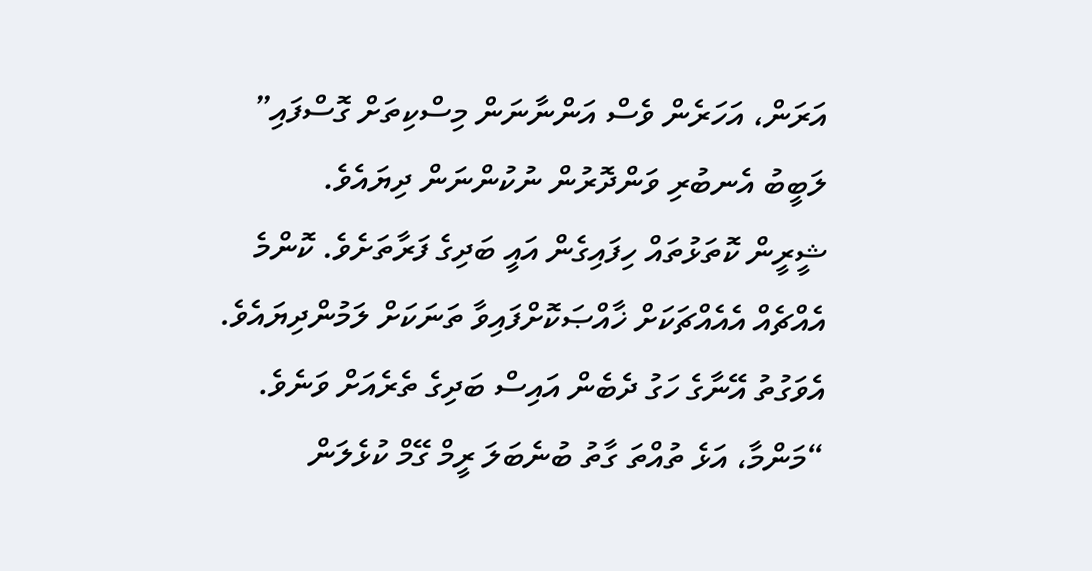އަރަން، އަހަރެން ވެސް އަންނާނަން މިސްކިތަށް ގޮސްފައި” ލަބީބު އެނބުރި ވަންދޮރުން ނުކުންނަން ދިޔައެވެ.
ޝީރީން ކޮތަޅުތައް ހިފައިގެން އައީ ބަދިގެ ފަރާތަށެވެ. ކޮންމެ އެއްޗެއް އެއެއްޗަކަށް ޚާއްޞަކޮށްފައިވާ ތަނަކަށް ލަމުންދިޔައެވެ. އެވަގުތު އޭނާގެ ހަގު ދެބެން އައިސް ބަދިގެ ތެރެއަށް ވަނެވެ.
“މަންމާ، އަޅެ ތުއްތަ ގާތު ބުނެބަލަ ރީމް ގޭމް ކުޅެލަން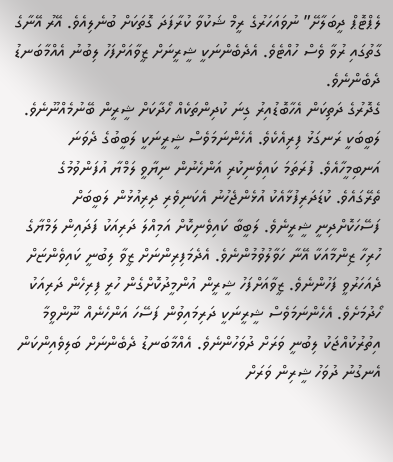ލެޕްޓޮޕް ދީބަލާށޭ” ނުވައަހަރުގެ ރީމް ޝަކުވާ ކުރާފަދަ ގޮތަކަށް ބުނެލިއެވެ. އޭރު އޭނާގެ ގާތުގައި ރުވާ ވެސް ހުއްޓެވެ. އެދެބެންނަކީ ޝީރީނަށް ޒީވާއަށްފަހު ލިބުނު އެއްމާބަނޑު ދެބެންނެވެ.
ގެދޮރުގެ ދަތިކަން އެހާބޮޑުއިރު ގިނަ ކުދިންތަކެއް ހޯދާކަށް ޝީރީން ބޭނުމެއްނޫނެވެ. ލަބީބަކީ ރަނގަޅު ފިރިއެކެވެ. އެހެންނަމަވެސް ޝީރީނަކީ ލަބީބުގެ ދެވަނަ އަނބިމީހާއެވެ. ފުރަތަމަ ކައިވެނިކުރި އަންހެނުން ނިޔާވީ ލަމްޔާ އުފަންވުމުގެ ތެރޭގައެވެ. ކުޑަދަރިފުޅާއެކު އުޅެންޖެހުނު އެކަނިވެރި ދިރިއުޅުން ލަބީބަށް ފަސޭހަކޮށްދިނީ ޝީރީނެވެ. ލަބީބާ ކައިވެނިކޮށް އަމިއްލަ ދަރިއަކު ފަދައިން ލަމްޔާގެ ހުރިހާ ޒިންމާއަކާ އޭނާ ހަވާލުވުމުންނެވެ. އެދެމަފިރިންނަށް ޒީވާ ލިބުނީ ކައިވެންޏަށް ދެއަހަރުވީ ފަހުންނެވެ. ޒީވާއަށްފަހު ޝީރީން އުންމީދުކޮށްގެން ހުރީ ފިރިހެން ދަރިއަކު ހޯދުމަށެވެ. އެހެންނަމަވެސް ޝީރީނަކީ ދަރިމައިވުން ފަސޭހަ އަންހެނެއް ނޫންވީމާ އިތުރުކުއްޖަކު ލިބުނީ ވަރަށް ދުވަހުންނެވެ. އެއްމާބަނޑު ދެބެންނަށް ބަލިވެއިންކަން އެނގުނު ދުވަހު ޝީރިން ވަރަށް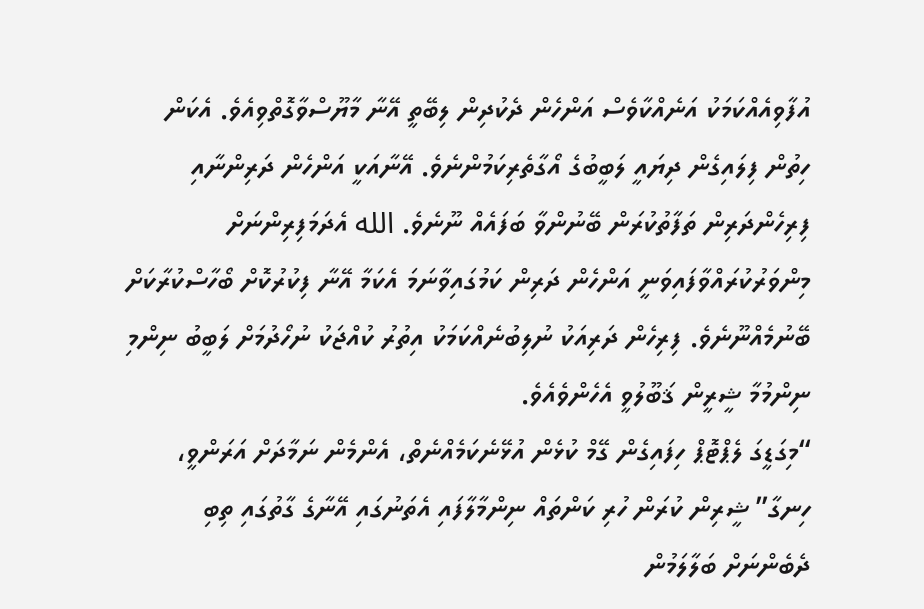އުފާވިއެއްކަމަކު އަނެއްކާވެސް އަންހެން ދެކުދިން ލިބޭތީ އޭނާ މާޔޫސްވާގޮތްވިއެވެ. އެކަން ހިތުން ފިލައިގެން ދިޔައީ ލަބީބުގެ އޯގާތެރިކަމުންނެވެ. އޭނާއަކީ އަންހެން ދަރިންނާއި ފިރިހެންދަރިން ތަފާތުކުރަން ބޭނުންވާ ބަފައެއް ނޫނެވެ. الله އެދަމަފިރިންނަށް މިންވަރުކުރައްވާފައިވަނީ އަންހެން ދަރިން ކަމުގައިވާނަމަ އެކަމާ އޭނާ ފިކުރުކޮށް ބޯހާސްކުރާކަށް ބޭނުމެއްނޫނެވެ. ފިރިހެން ދަރިއަކު ނުލިބުނެއްކަމަކު އިތުރު ކުއްޖަކު ނުހޯދުމަށް ލަބީބު ނިންމި ނިންމުމާ ޝީރީން ޤަބޫލުވީ އެހެންވެއެވެ.
“މިގަޑީގަ ލެޕްޓޮޕް ހިފައިގެން ގޭމް ކުޅެން އުޅޭނެކަމެއްނެތް، އެންމެން ނަމާދަށް އަރަންވީ، ހިނގާ” ޝީރިން ކުރަން ހުރި ކަންތައް ނިންމާލާފައި އެތަނުގައި އޭނާގެ ގާތުގައި ތިބި ދެބެންނަށް ބަލާލަމުން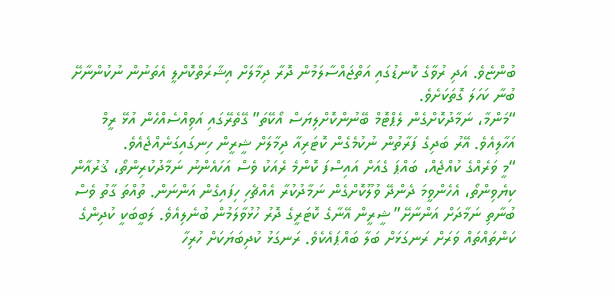ބުންޏެވެ. އަދި ރުވާގެ ކޮނޑުގައި އަތްޖައްސާލަމުން ދޮރާ ދިމާލަށް އިޝާރަތްކޮށްލީ އެތަނުން ނުކުންނާށޭ ބުނާ ކަހަލަ ގޮތަކަށެވެ.
“މަންމާ، ނަމާދުކޮށްގެން ލެޕްޓޮމް ބޭނުންކޮށްލިޔަސް އޯކޭތަ” ގޭތެރޭގައި އަވިއްސެއްހެން އުޅޭ ރީމް އަހާލިއެވެ. އޭރު ބަދިގެ ފަރާތުން ނުކުމެގެން ކޮޓަރިއާ ދިމާލަށް ޝީރީން ހިނގައިގަނެއްޖެއެވެ.
“މީ ވަރެއްގެ ކުއްޖެއް، ބައްޕަ ގެއަށް އައިސްފަ ކޮންމެ ރެއަކު ވެސް އަހައެންނު ނަމާދުކުރިންތޯ، ޤުރުއާން ކިޔެވިންތޯ، އެހެންވީމަ ދެންދޭ ވުލޫކޮށްގެން ނަމާދުކުރާ އެއްޗެހި ހިފައިގެން އަންނަން. ތުއްތަ ގާތު ވެސް ބުނާތި ނަމާދަށް އަންނާށޭ” ޝީރީން އޭނާގެ ކޮޓަރީގެ ދޮރު ހުޅުވާލަމުން ބުނެލިއެވެ. ލަބީބަކީ ކުދިންގެ ކަންތައްތައް ވަރަށް ރަނގަޅަށް ބަލާ ބައްޕައެކެވެ. ރަނގަޅު ކުދިބަޔަކަށް ހުރިހާ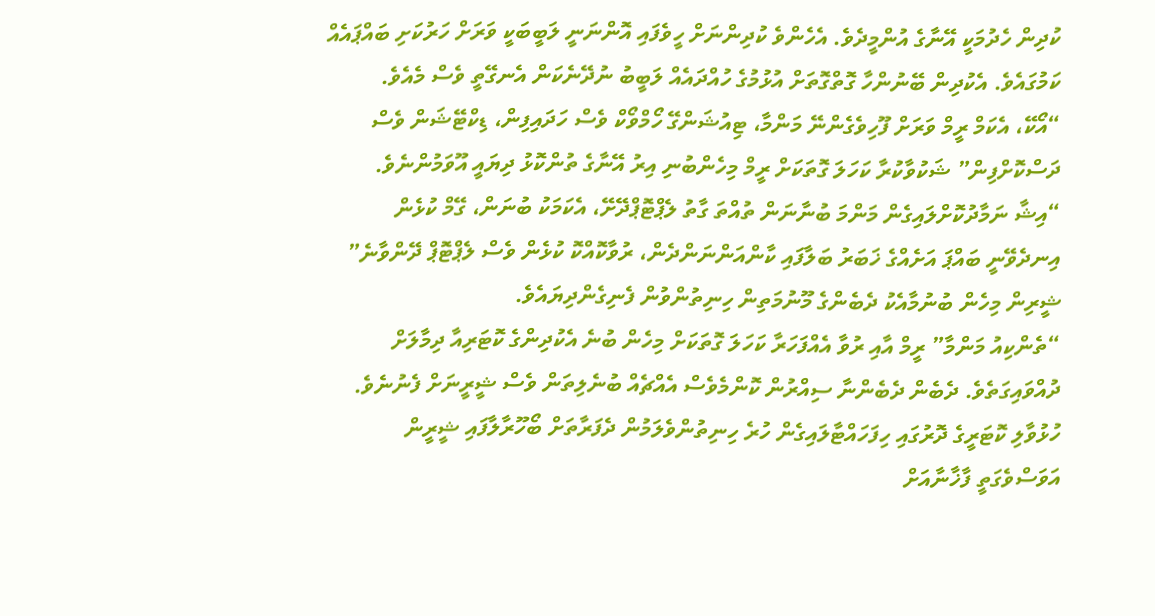ކުދިން ހެދުމަކީ އޭނާގެ އުންމީދެވެ. އެހެންވެ ކުދިންނަށް ހީވެފައި އޮންނަނީ ލަބީބަކީ ވަރަށް ހަރުކަށި ބައްޕައެއް ކަމުގައެވެ. އެކުދިން ބޭނުންހާ ގޮތްގޮތަށް އުޅުމުގެ ހުއްދައެއް ލަބީބު ނުދޭނެކަން އެނގޭތީ ވެސް މެއެވެ.
“އޯކޭ، އެކަމް ރީމް ވަރަށް ފޫހިވެގެންނޭ މަންމާ، ޓިއުޝަންގޭ ހޯމްވޯކް ވެސް ހަދައިފިން، ޑިކްޓޭޝަން ވެސް ދަސްކޮށްފިން” ޝަކުވާކުރާ ކަހަލަ ގޮތަކަށް ރީމް މިހެންބުނި އިރު އޭނާގެ ތުންކޮޅު ދިޔައީ އޫވަމުންނެވެ.
“އިޝާ ނަމާދުކޮށްލައިގެން މަންމަ ބުނާނަން ތުއްތަ ގާތު ލެޕްޓޮޕްދޭށޭ، އެކަމަކު ބުނަން، ގޭމް ކުޅެން އިނދެވޭނީ ބައްޕަ އަށެއްގެ ޚަބަރު ބަލާފައި ކާންއަންނަންދެން، ރުވާކޮއްކޮ ކުޅެން ވެސް ލެޕްޓޮޕް ދޭންވާނެ” ޝީރިން މިހެން ބުނުމާއެކު ދެބެންގެ މޫނުމަތިން ހިނިތުންވުން ފެނިގެންދިޔައެވެ.
“ތެންކިއު މަންމާ” ރީމް އާއި ރުވާ އެއްފަހަރާ ކަހަލަ ގޮތަކަށް މިހެން ބުނެ އެކުދިންގެ ކޮޓަރިއާ ދިމާލަށް ދުއްވައިގަތެވެ. ދެބެން ދެބެންނާ ސިއްރުން ކޮންމެވެސް އެއްޗެއް ބުނެލިތަން ވެސް ޝީރީނަށް ފެނުނެވެ. ހުޅުވާލި ކޮޓަރީގެ ދޮރުގައި ހިފަހައްޓާލައިގެން ހުރެ ހިނިތުންވެލަމުން ދެފަރާތަށް ބޯހޫރާލާފައި ޝީރީން އަވަސްވެގަތީ ފާޚާނާއަށް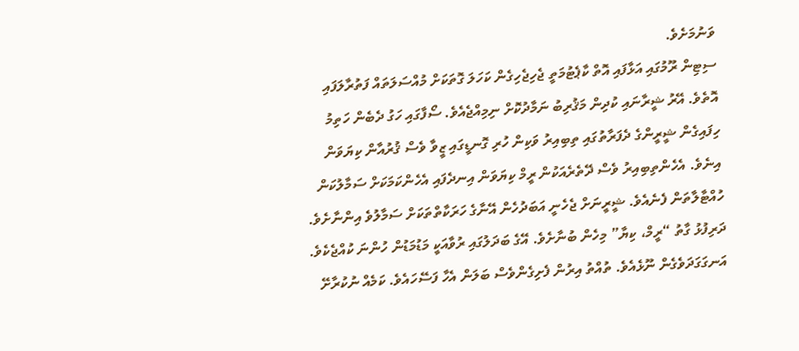ވަނުމަށެވެ.
ސިޓިން ރޫމުގައި އަޅާފައި އޮތް ކާޕެޓުމަތީ ޖެހިޖެހިގެން ކަހަލަ ގޮތަކަށް މުއްސަލަތައް ފަތުރާލަފައި އޮތެވެ. އޭރު ޝީރާނައި ކުދިން މަޤުރިބު ނަމާދުކޮށް ނިމިއްޖެއެވެ. ސޯފާގައި ހަގު ދެބެން ހަތިމު ހިފައިގެން ޝީރީންގެ ދެފަރާތުގައި ތިބިއިރު ވަކިން ހުރި ގޮނޑީގައި ޒީވާ ވެސް ޤުރުއާން ކިޔަވަން އިނެވެ. އެހެންތިބިއިރު ވެސް ދޭތެރެއަކުން ރީމް ކިޔަވަން އިނދެފައި އެހެންކަމަކަށް ސަމާލުކަން ހުއްޓާލާތަން ފެނެއެވެ. ޝީރީނަށް ޖެހެނީ އަބަދުހެން އޭނާގެ ހަރަކާތްތަކަށް ސަމާލުވެ އިންނާށެވެ. ދަރިފުޅު ގާތު “ރީމް، ކިޔާ” މިހެން ބުނާށެވެ. އޭގެ ބަދަލުގައި ރުވާއަކީ މަޑުމަޑުން ހުންނަ ކުއްޖެކެވެ. އަނގަގަދަވެގެން ނޫޅެއެވެ. ތުއްތު އިރުން ފެށިގެންވެސް ބަލަން އެހާ ފަސޭހައެވެ. ކަމެއް ނުކުރާށޭ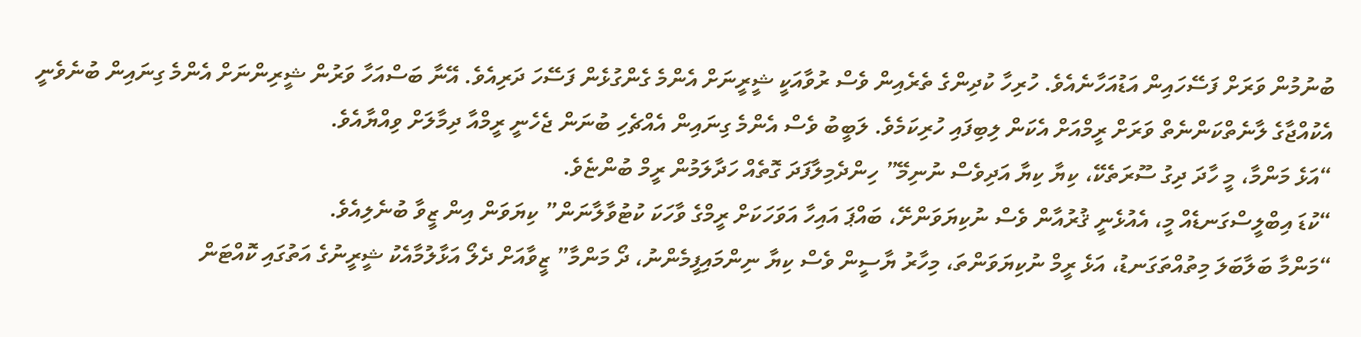ބުނުމުން ވަރަށް ފަސޭހައިން އަޑުއަހާނެއެވެ. ހުރިހާ ކުދިންގެ ތެރެއިން ވެސް ރުވާއަކީ ޝީރީނަށް އެންމެ ގެންގުޅެން ފަސޭހަ ދަރިއެވެ. އޭނާ ބަސްއަހާ ވަރުން ޝީރިންނަށް އެންމެ ގިނައިން ބުނެވެނީ އެކުއްޖާގެ ލާނެތްކަންނެތް ވަރަށް ރީމްއަށް އެކަން ލިބިފައި ހުރިކަމެވެ. ލަބީބު ވެސް އެންމެ ގިނައިން އެއްޗެހި ބުނަން ޖެހެނީ ރީމްއާ ދިމާލަށް ވިއްޔާއެވެ.
“އަޅެ މަންމާ، މީ ހާދަ ދިގު ސޫރަތެކޭ، ކިޔާ ކިޔާ އަދިވެސް ނުނިމޭ” ހިންދެމިލާފަދަ ގޮތެއް ހަދާލަމުން ރީމް ބުންޏެވެ.
“ކުޑަ އިބްލީސްގަނޑެއް މީ، އެއުޅެނީ ޤުރުއާން ވެސް ނުކިޔަވަންށޭ، ބައްޕަ އައިހާ އަވަހަކަށް ރީމްގެ ވާހަކަ ކުޓުވާލާނަން” ކިޔަވަން އިން ޒީވާ ބުނެލިއެވެ.
“މަންމާ ބަލާބަލަ މިތުއްތަގަނޑު، އަޅެ ރީމް ނުކިޔަވަންތަ، މިހާރު ޔާސީން ވެސް ކިޔާ ނިންމައިފީމެންނު، ދޯ މަންމާ” ޒީވާއަށް ދެލޯ އަޅާލުމާއެކު ޝީރީނުގެ އަތުގައި ކޮއްޓަން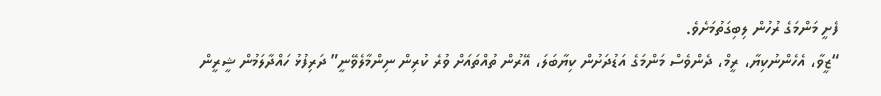ފެށީ މަންމަގެ ރުހުން ލިބިގަތުމަށެވެ.
“ޒީވާ، އެހެންނުކިޔާ، ރީމް، ދެންވެސް މަންމަގެ އަޑުދަށުން ކިޔާބަލަ، އޭރުން ތުއްތައަށް ވުރެ ކުރިން ނިންމާލެވޭނީ” ދަރިފުޅު ހައްދާލަމުން ޝީރީން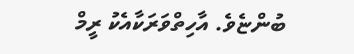ބުންޏެވެ. އާހިތްވަރަކާއެކު ރީމް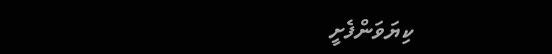ކިޔަވަންފެށީ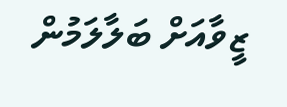ޒީވާއަށް ބަލާލަމުން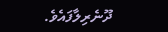ދޫނެރިލާފައެވެ.